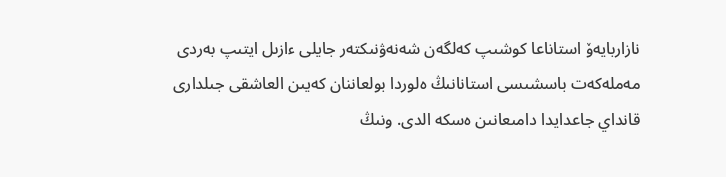نازاربايەۆ استاناعا كوشىپ كەلگەن شەنەۋنىكتەر جايلى ءازىل ايتىپ بەردى
مەملەكەت باسشىسى استانانىڭ ەلوردا بولعاننان كەيىن العاشقى جىلدارى قانداي جاعدايدا دامىعانىن ەسكە الدى. ونىڭ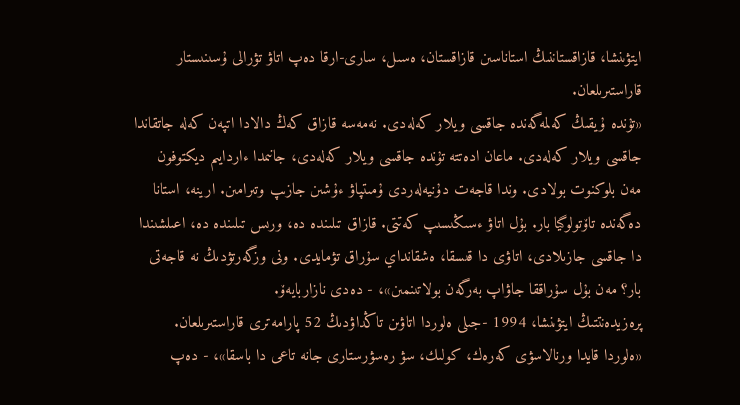ايتۋىنشا، قازاقستاننىڭ استاناسىن قازاقستان، ەسىل، سارى-ارقا دەپ اتاۋ تۋرالى ۇسىنىستار قاراستىرىلعان.
«تۇندە ۇيقىڭ كەلمەگەندە جاقسى ويلار كەلەدى. نەمەسە قازاق كەڭ دالادا اتپەن كەلە جاتقاندا جاقسى ويلار كەلەدى. ماعان ادەتتە تۇندە جاقسى ويلار كەلەدى، جانىمدا ءاردايىم ديكتوفون مەن بلوكنوت بولادى. وندا قاجەت دۇنيەلەردى ۇمىتپاۋ ءۇشىن جازىپ وتىرامىن. ارينە، استانا دەگەندە تاۆتولوگيا بار. بۇل اتاۋ ءسىڭىسىپ كەتتى. قازاق تىلىندە دە، ورىس تىلىندە دە، اعىلشىندا دا جاقسى جازىلادى، اتاۋى دا قىسقا، ەشقانداي سۇراق تۋمايدى. ونى وزگەرتۋدىڭ نە قاجەتى بار؟ مەن بۇل سۇراققا جاۋاپ بەرگەن بولاتىنمىن»، - دەدى نازاربايەۆ.
پرەزيدەنتتىڭ ايتۋىنشا، 1994 -جىلى ەلوردا اتاۋىن تاڭداۋدىڭ 52 پارامەترى قاراستىرىلعان. «ەلوردا قايدا ورنالاسۋى كەرەك، كولىك، سۋ رەسۋرستارى جانە تاعى دا باسقا»، - دەپ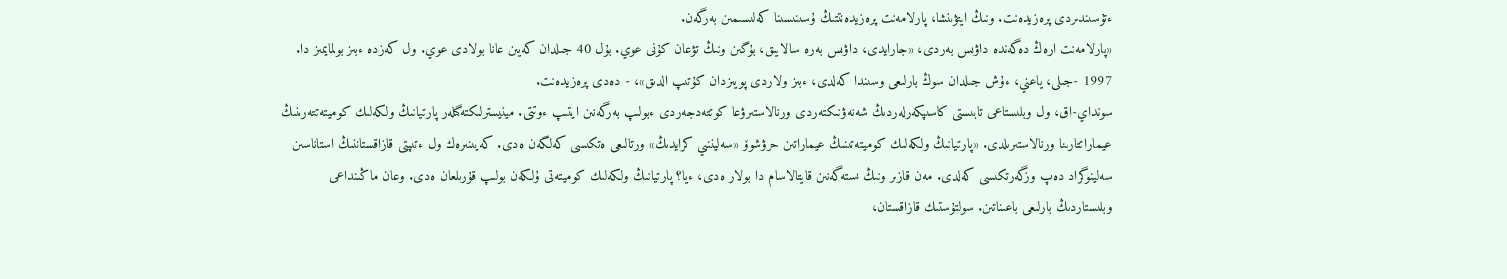ءتۇسىندىردى پرەزيدەنت. ونىڭ ايتۋىنشا، پارلامەنت پرەزيدەنتتىڭ ۇسىنىسىنا كەلىسىمىن بەرگەن.
«پارلامەنت ارەڭ دەگەندە داۋىس بەردى، «جارايدى، داۋىس بەرە سالايىق، بۇگىن ونىڭ تۋعان كۇنى عوي. بۇل 40 جىلدان كەيىن عانا بولادى عوي. ول كەزدە ءبىز بولمايمىز دا. 1997 -جىلى، ياعني، ءۇش جىلدان سوڭ بارلىعى وسىندا كەلدى، ءبىز ولاردى پويىزدان كۇتىپ الدىق»، - دەدى پرەزيدەنت.
سونداي-اق، ول وبلىستاعى تابىستى كاسىپكەرلەردىڭ شەنەۋنىكتەردى ورنالاستىرۋعا كوتتەدجەردى ءبولىپ بەرگەنىن ايتىپ ءوتتى. مينيسترلىكتەگىلەر پارتيانىڭ ولكەلىك كوميتەتتەرىنىڭ عيماراتتارىنا ورنالاستىرىلدى. «پارتيانىڭ ولكەلىك كوميتەتىنىڭ عيماراتىن حرۋشوۆ «سەليننىي كرايدىڭ» ورتالىعى ەتكىسى كەلگەن ەدى. كەيىنىرەك ول ءتىپتى قازاقستاننىڭ استاناسىن سەلينوگراد دەپ وزگەرتكىسى كەلدى. مەن قازىر ونىڭ ىستەگەنىن قايتالاسام دا بولار ەدى، ءيا؟ پارتيانىڭ ولكەلىك كوميتەتى ۇلكەن بولىپ قۇرىلعان ەدى. وعان ماڭىنداعى وبلىستاردىڭ بارلىعى باعىناتىن. سولتۇستىك قازاقستان،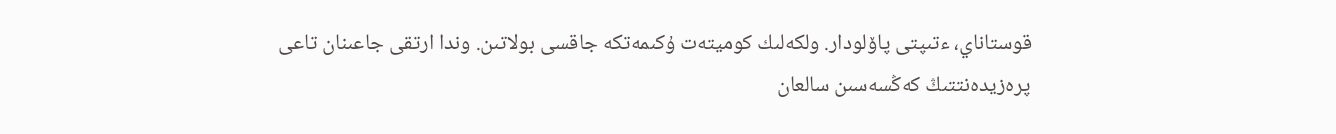قوستاناي، ءتىپتى پاۆلودار. ولكەلىك كوميتەت ۇكىمەتكە جاقسى بولاتىن. وندا ارتقى جاعىنان تاعى پرەزيدەنتتىڭ كەڭسەسىن سالعان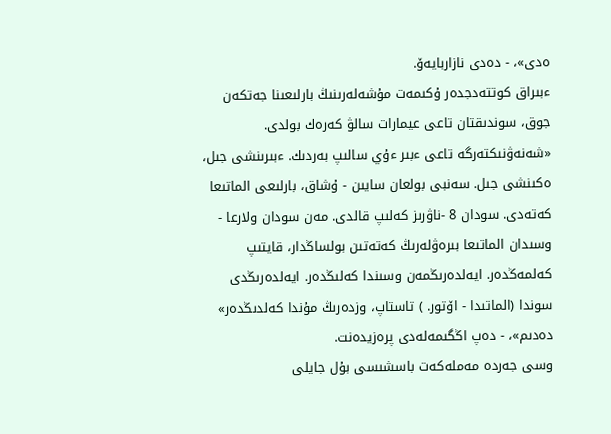ەدى»، - دەدى نازاربايەۆ.
ءبىراق كوتتەدجدەر ۇكىمەت مۇشەلەرىنىڭ بارلىعىنا جەتكەن جوق، سوندىقتان تاعى عيمارات سالۋ كەرەك بولدى. «شەنەۋنىكتەرگە تاعى ءبىر ءۇي سالىپ بەردىك. ءبىرىنشى جىل، ەكىنشى جىل. سەنبى بولعان سايىن - ۇشاق، بارلىعى الماتىعا كەتەدى. سودان 8 -ناۋرىز كەلىپ قالدى. مەن سودان ولارعا - وسىدان الماتىعا بىرەۋلەرىڭ كەتەتىن بولساڭدار، قايتىپ كەلمەڭدەر. ايەلدەرىڭمەن وسىندا كەلىڭدەر. ايەلدەرىڭدى سوندا (الماتىدا - اۆتور. ) تاستاپ، وزدەرىڭ مۇندا كەلدىڭدەر» دەدىم»، - دەپ اڭگىمەلەدى پرەزيدەنت.
وسى جەردە مەملەكەت باسشىسى بۇل جايلى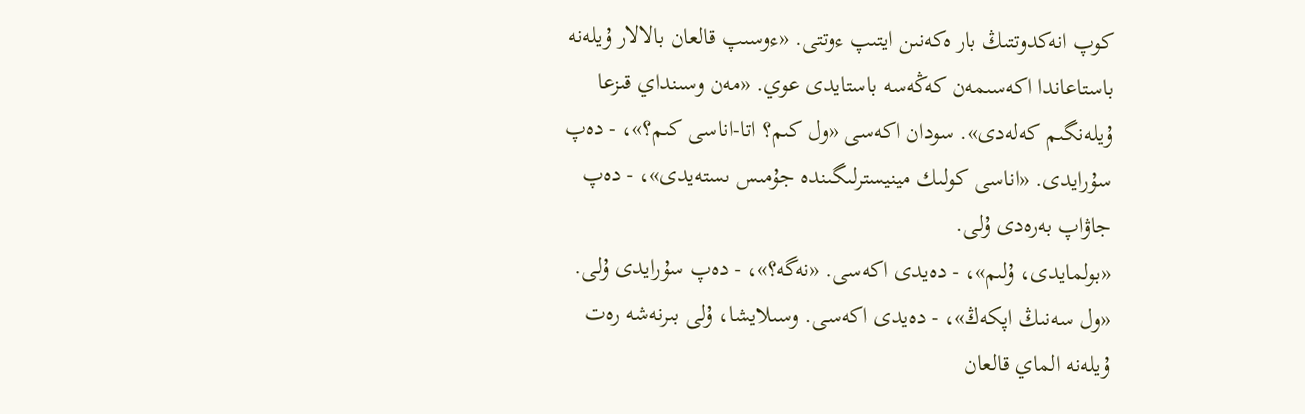كوپ انەكدوتتىڭ بار ەكەنىن ايتىپ ءوتتى. «ءوسىپ قالعان بالالار ۇيلەنە باستاعاندا اكەسىمەن كەڭەسە باستايدى عوي. «مەن وسىنداي قىزعا ۇيلەنگىم كەلەدى». سودان اكەسى «ول كىم؟ اتا-اناسى كىم؟»، - دەپ سۇرايدى. «اناسى كولىك مينيسترلىگىندە جۇمىس ىستەيدى»، - دەپ جاۋاپ بەرەدى ۇلى.
«بولمايدى، ۇلىم»، - دەيدى اكەسى. «نەگە؟»، - دەپ سۇرايدى ۇلى. «ول سەنىڭ اپكەڭ»، - دەيدى اكەسى. وسىلايشا، ۇلى بىرنەشە رەت ۇيلەنە الماي قالعان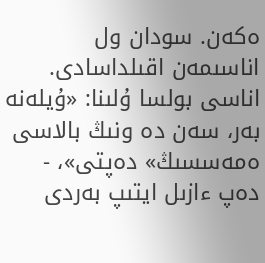ەكەن. سودان ول اناسىمەن اقىلداسادى. اناسى بولسا ۇلىنا: «ۇيلەنە بەر، سەن دە ونىڭ بالاسى ەمەسسىڭ» دەپتى»، - دەپ ءازىل ايتىپ بەردى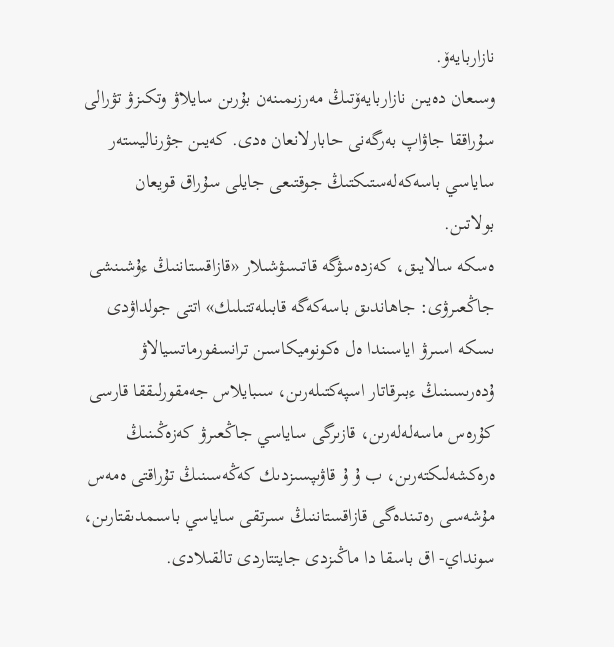نازاربايەۆ.
وسىعان دەيىن نازاربايەۆتىڭ مەرزىمىنەن بۇرىن سايلاۋ وتكىزۋ تۋرالى سۇراققا جاۋاپ بەرگەنى حابارلانعان ەدى. كەيىن جۋرناليستەر ساياسي باسەكەلەستىكتىڭ جوقتىعى جايلى سۇراق قويعان بولاتىن.
ەسكە سالايىق، كەزدەسۋگە قاتىسۋشىلار «قازاقستاننىڭ ءۇشىنشى جاڭعىرۋى: جاھاندىق باسەكەگە قابىلەتتىلىك» اتتى جولداۋدى ىسكە اسىرۋ اياسىندا ەل ەكونوميكاسىن ترانسفورماتسيالاۋ ۇدەرىسىنىڭ ءبىرقاتار اسپەكتىلەرىن، سىبايلاس جەمقورلىققا قارسى كۇرەس ماسەلەلەرىن، قازىرگى ساياسي جاڭعىرۋ كەزەڭىنىڭ ەرەكشەلىكتەرىن، ب ۇ ۇ قاۋىپسىزدىك كەڭەسىنىڭ تۇراقتى ەمەس مۇشەسى رەتىندەگى قازاقستاننىڭ سىرتقى ساياسي باسىمدىقتارىن، سونداي- اق باسقا دا ماڭىزدى جايتتاردى تالقىلادى.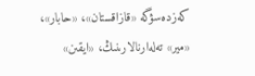كەزدەسۋگە «قازاقستان»، «حابار»، «مير» تەلەارنالارىنىڭ، «ايقىن»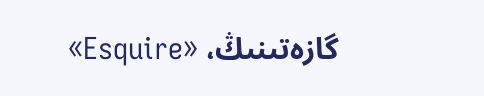گازەتىنىڭ، «Esquire»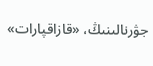جۋرنالىنىڭ، «قازاقپارات»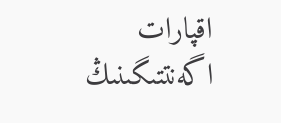اقپارات اگەنتتىگىنىڭ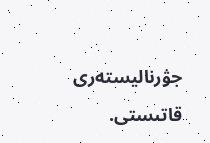جۋرناليستەرى قاتىستى.